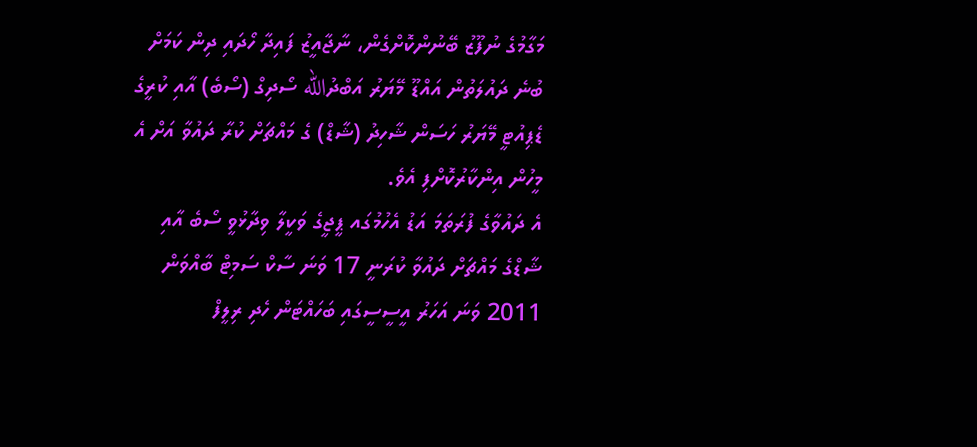މަގާމުގެ ނުފޫޒު ބޭނުންކޮށްގެން، ނާޖާއީޒު ފައިދާ ހޯދައި ދިން ކަމަށް ބުނެ ދައުލަތުން އައްޑޫ މޭޔަރު އަބްދުالله ސޯދިގް (ސޯބެ) އާއި ކުރީގެ ޑެޕިއުޓީ މޭޔަރު ހަސަން ޝާހިދު (ޝާޑް) ގެ މައްޗަށް ކުރާ ދައުވާ އަށް އެ މީހުން އިންކާރުކޮށްފި އެވެ.
އެ ދައުވާގެ ފުރަތަމަ އަޑު އެހުމުގައ ޕީޖީގެ ވަކީލާ ވިދާޅުވީ ސޯބެ އާއި ޝާޑްގެ މައްޗަށް ދައުވާ ކުރަނީ 17 ވަނަ ސާކް ސަމިޓް ބާއްވަން 2011 ވަނަ އަހަރު އީސީސީގައި ބަހައްޓަން ހެދި ރިލީފް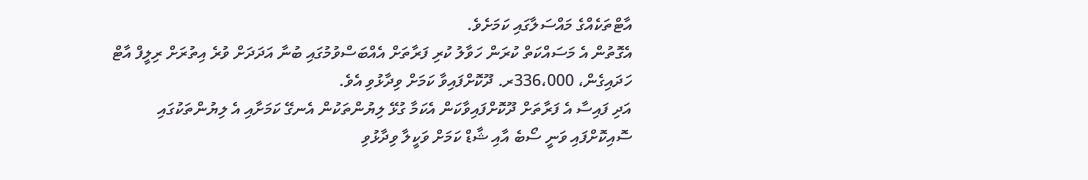އާޓްތަކެއްގެ މައްސަލާގައި ކަމަށެވެ.
އެގޮތުން އެ މަސައްކަތް ކުރަން ހަވާލު ކުރި ފަރާތަށް އެއްބަސްވުމުގައި ބުނާ އަދަދަށް ވުރެ އިތުރަށް ރިލީފް އާޓް ހަދައިގެން، 336،000ރ. ދޫކޮށްފައިވާ ކަމަށް ވިދާޅުވި އެވެ.
އަދި ފައިސާ އެ ފަރާތަށް ދޫކޮށްފައިވާކަން އެކަމާ ގުޅޭ ލިޔުންތަކުން އެނގޭ ކަމަށާއި އެ ލިޔުންތަކުގައި ސޮއިކޮށްފައި ވަނީ ސޯބެ އާއި ޝާޑް ކަމަށް ވަކީލާ ވިދާޅުވި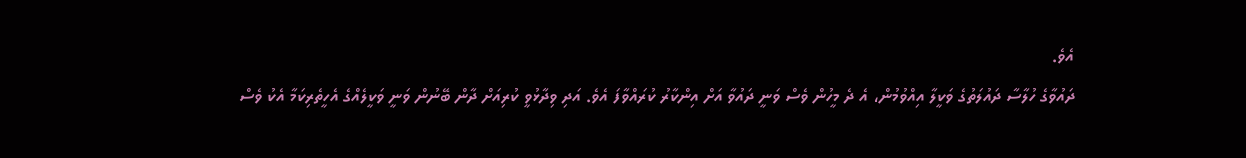އެވެ.
ދައުވާގެ ހުލާސާ ދައުލަތުގެ ވަކީލާ އިއްވުމުން، އެ ދެ މީހުން ވެސް ވަނީ ދައުވާ އަށް އިންކާރު ކުރައްވާފަ އެވެ. އަދި ވިދާޅުވީ ކުރިއަށް ދާން ބޭނުން ވަނީ ވަކީލެއްގެ އެހީތެރިކަމާ އެކު ވެސް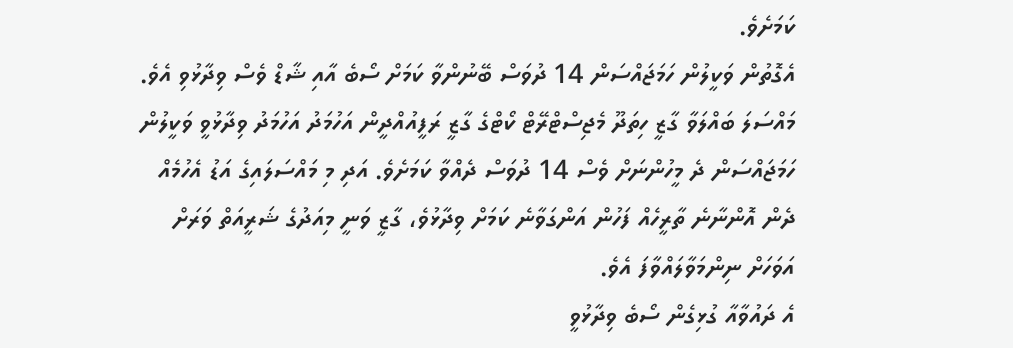ކަމަށެވެ.
އެގޮތުން ވަކީލުން ހަމަޖައްސަން 14 ދުވަސް ބޭނުންވާ ކަމަށް ސޯބެ އާއި ޝާޑް ވެސް ވިދާޅުވި އެވެ.
މައްސަލަ ބައްލަވާ ގާޒީ ހިތަދޫ މެޖިސްޓްރޭޓް ކޯޓްގެ ގާޒީ ރަފީއުއްދީން އަހުމަދު އަހުމަދު ވިދާޅުވީ ވަކީލުން ހަމަޖައްސަން ދެ މީހުންނަށް ވެސް 14 ދުވަސް ދެއްވާ ކަމަށެވެ. އަދި މި މައްސަލައިގެ އަޑު އެހުމެއް ދެން އޮންނާނެ ތާރީހެއް ފަހުން އަންގަވާނެ ކަމަށް ވިދާޅުވެ، ގާޒީ ވަނީ މިއަދުގެ ޝަރީއަތް ވަރަށް އަވަހަށް ނިންމަވާލައްވާފަ އެވެ.
އެ ދައުވާއާ ގުޅިގެން ސޯބެ ވިދާޅުވީ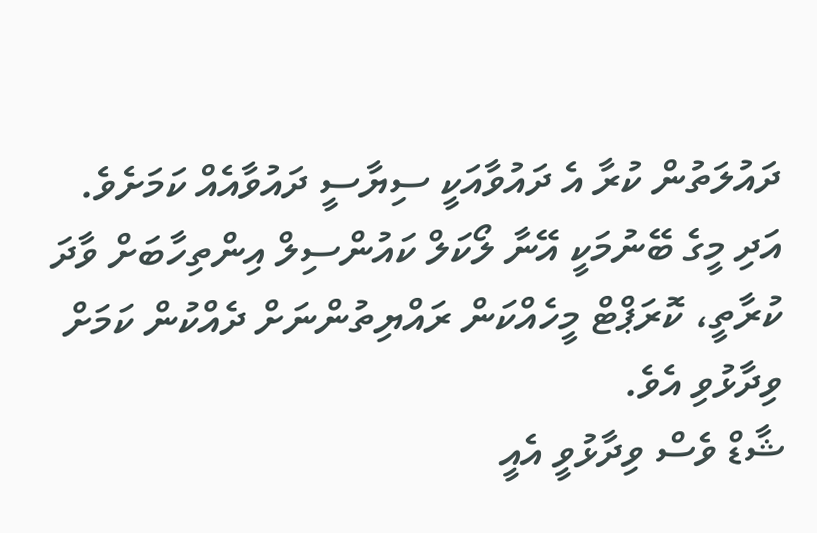ދައުލަތުން ކުރާ އެ ދައުވާއަކީ ސިޔާސީ ދައުވާއެއް ކަމަށެވެ. އަދި މީގެ ބޭނުމަކީ އޭނާ ލޯކަލް ކައުންސިލް އިންތިހާބަށް ވާދަ ކުރާތީ، ކޮރަޕްޓް މީހެއްކަން ރައްޔިތުންނަށް ދެއްކުން ކަމަށް ވިދާޅުވި އެވެ.
ޝާޑް ވެސް ވިދާޅުވީ އެއީ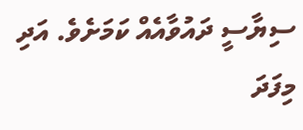ސިޔާސީ ދައުވާއެއް ކަމަށެވެ. އަދި މިފަދަ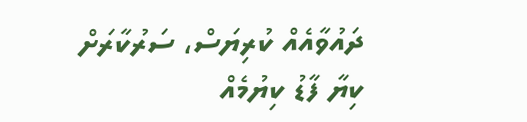ދައުވާއެއް ކުރިޔަސް، ސަރުކާރަށް ކިޔާ ފާޑު ކިޔުމެއް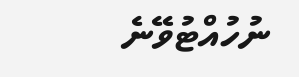ނުހުއްޓުވޭނެ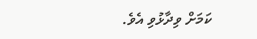ކަމަށް ވިދާޅުވި އެވެ.